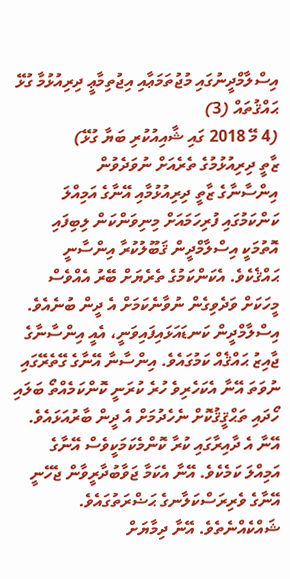އިސްލާމްދީނުގައި މުޖުތަމަޢާއި އިޖުތިމާޢީ ދިރިއުޅުމާ ގުޅޭ ޙައްޤުތައް (3)
(4 މޭ 2018 ގައި ޝާއިއުކުރި ބަޔާ ގުޅޭ)
ޒާތީ ދިރިއުޅުމުގެ ތެރެއަށް ނުވަދެވުން
އިންސާނާގެ ޒާތީ ދިރިއުޅުމާއި އޭނާގެ އަމިއްލަ ކަންކަމުގައި ފުރިހަމައަށް މިނިވަންކަން ލިބިފައި އޮތުމަކީ އިސްލާމްދީން ޤަބޫލުކުރާ އިންސާނީ ޙައްޤެކެވެ. އެކަންކަމުގެ ތެރެޔަށް ބޭރު އެއްވެސް މީހަކަށް ވަދެވިގެން ނުވާނެކަމަށް އެ ދީން ބުނެއެވެ. އިސްލާމްދީން ކަނޑައަޅައިފައިވަނީ، އެއީ އިންސާނާގެ ޖާއިޒު ޙައްޤެއް ކަމުގައެވެ. އިންސާނާ އޭނާގެ ގޭތެރޭގައި ނުވަތަ އޭނާ އެކަހެރިވެ ހުރެ ކުރަނީ ކޮންކަމެއްތޯ ބަލައި ހޯދައި ތަޙްޤީޤުކޮށް ނެހެދުމަށް އެ ދީން ބާރުއަޅައެވެ. އޭނާ އެ ދާއިރާގައި ކުރާ ކޮންމެކަމަކީވެސް އޭނާގެ އަމިއްލަ ކަމެކެވެ. އޭނާ އެކަމާ ޖަވާބުދާރީވާން ޖެހޭނީ އޭނާގެ ވެރިރަސްކަލާނގެ ޙަޟްރަތުގައެވެ.
ޝައްކެއްނެތެވެ. އޭނާ ދިމާޔަށް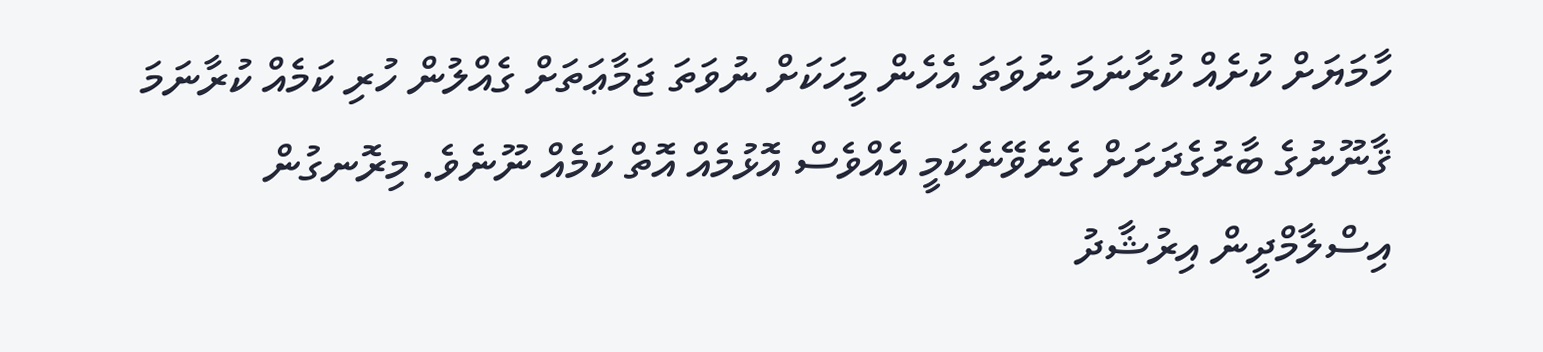ހާމަޔަށް ކުށެއް ކުރާނަމަ ނުވަތަ އެހެން މީހަކަށް ނުވަތަ ޖަމާޢަތަށް ގެއްލުން ހުރި ކަމެއް ކުރާނަމަ ޤާނޫނުގެ ބާރުގެދަށަށް ގެނެވޭނެކަމީ އެއްވެސް އޮޅުމެއް އޮތް ކަމެއް ނޫނެވެ. މިރޮނގުން އިސްލާމްދީން އިރުޝާދު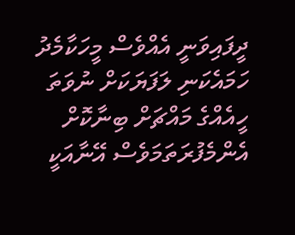ދީފައިވަނީ އެއްވެސް މީހަކާމެދު ހަމައެކަނި ލަފަޔަކަށް ނުވަތަ ހީއެއްގެ މައްޗަށް ބިނާކޮށް އެންމެފުރަތަމަވެސް އޭނާއަކީ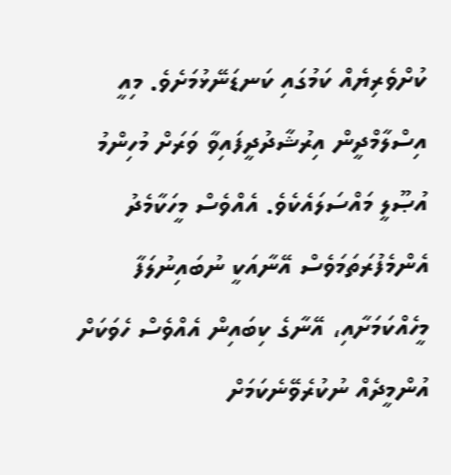ކުށްވެރިޔެއް ކަމުގައި ކަނޑަނޭޅުމަށެވެ. މިއީ އިސްލާމްދީން އިރުޝާދުދީފައިވާ ވަރަށް މުހިންމު އުޞޫލީ މައްސަލައެކެވެ. އެއްވެސް މީހަކާމެދު އެންމެފުރަތަމަވެސް އޭނާއަކީ ނުބައިނުލަފާ މީހެއްކަމަށާއި، އޭނާގެ ކިބައިން އެއްވެސް ހެވަކަށް އުންމީދެއް ނުކުރެވޭނެކަމަށް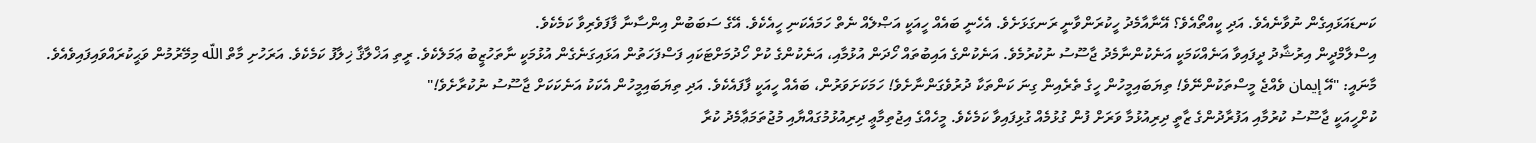ކަނޑައަޅައިގެން ނުވާނެއެވެ. އަދި ކީއްތޯއެވެ؟ އޭނާއާމެދު ހީކުރަންވާނީ ރަނގަޅަށެވެ. އެހެނީ ބައެއް ހީއަކީ އަޞްލެއް ނެތް ހަމައެކަނި ހީއެކެވެ. އޭގެ ސަބަބުން އިންސާނާ ފާފަވެރިވާ ކަމެކެވެ.
އިސްލާމްދީން އިރުޝާދު ދީފައިވާ އަނެއްކަމަކީ އަނެކުންނާމެދު ޖާސޫސު ނުކުރުމެވެ. އަނެކުންގެ އައިބުތައް ހޯދަން އުޅުމާއި، އަނެކުންގެ ކުށް ހޯދުމަށްޓަކައި ފަސްފަހަތުން އަޅައިގަނެގެން އުޅުމަކީ ނާތަހުޒީބު ޢަމަލެކެވެ. ރީތި އަޚްލާޤާ ޚިލާފު ކަމެކެވެ. އަރަހުށި މާތް اللّه މިމޭރުމުން ވަޙީކުރައްވައިފައިވެއެވެ.
މާނައީ: "އޭ إيمان ވެއްޖެ މީސްތަކުންނޭވެ! ތިޔަބައިމީހުން ހީގެ ތެރެއިން ގިނަ ކަންތަކާ ދުރުވެގަންނާށެވެ! ހަމަކަށަވަރުން، ބައެއް ހީއަކީ ފާފައެކެވެ. އަދި ތިޔަބައިމީހުން އެކަކު އަނެކަކަށް ޖާސޫސު ނުކުރާށެވެ!"
ކުށްހީއަކީ ޖާސޫސު ކުރުމާއި އަފުރާދުންގެ ޒާތީ ދިރިއުޅުމާ ވަރަށް ފުން ގުޅުމެއް ގުޅިފައިވާ ކަމެކެވެ. މީހެއްގެ އިޖުތިމާޢީ ދިރިއުޅުމުގައްޔާއި މުޖުތަމަޢާމެދު ކުރާ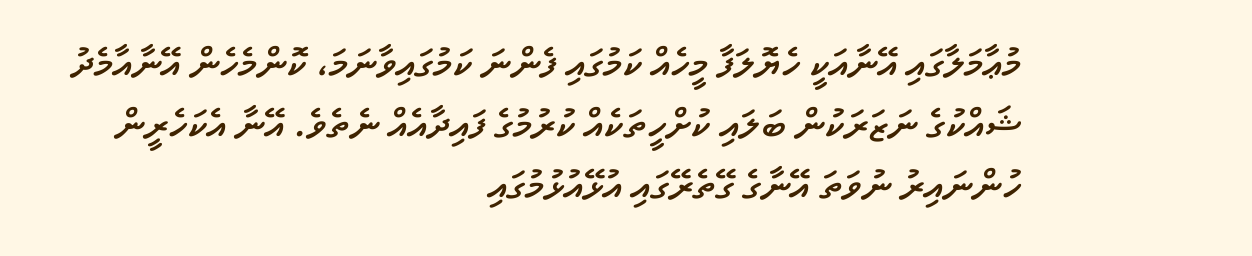މުޢާމަލާގައި އޭނާއަކީ ހެޔޮލަފާ މީހެއް ކަމުގައި ފެންނަ ކަމުގައިވާނަމަ، ކޮންމެހެން އޭނާއާމެދު ޝައްކުގެ ނަޒަރަކުން ބަލައި ކުށްހީތަކެއް ކުރުމުގެ ފައިދާއެއް ނެތެވެ. އޭނާ އެކަހެރީން ހުންނައިރު ނުވަތަ އޭނާގެ ގޭތެރޭގައި އުޅޭއުޅުމުގައި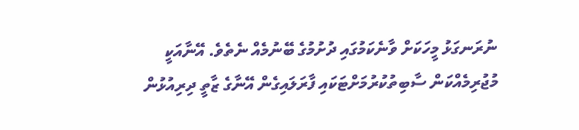ނުރަނގަޅު މީހަކަށް ވާނެކަމުގައި ދުށުމުގެ ބޭނުމެއް ނެތެވެ. އޭނާއަކީ މުޖުރިމެއްކަން ސާބިތުކުރުމަށްޓަކައި ފާރަލައިގެން އޭނާގެ ޒާތީ ދިރިއުޅުން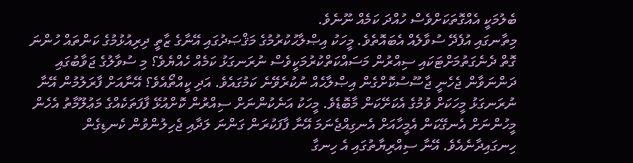ބެލުމަކީ އެއްގޮތަކަށްވެސް ހުއްދަ ކަމެއް ނޫނެވެ.
މިތާނގައި އުފެދޭ ސުވާލެއް އެބައޮތެވެ. މީހަކު އިޞްލާޙުކުރުމުގެ މަޤްޞަދުގައި އޭނާގެ ޒާތީ ދިރިއުޅުމުގެ ކަންތައް ހުންނަ ގޮތް ދެނެގަތުމަށްޓަކައި ސިއްރުން މަސައްކަތްކުރުމަކީވެސް ނުރަނގަޅު ކަމެއް ހެއްޔެވެ؟ މި ސުވާލުގެ ޖަވާބުގައި ދަންނަވާން ޖެހެނީ ޖާސޫސުކޮށްގެން އިޞްލާޙެއް ނުކުރެވޭނެ ކަމުގައެވެ. އަދި ކީއްތޯއެވެ؟ އޭނާއަށް ފާރަލުމުން އޭނާ ނުރަނގަޅު މީހަކަށް ވުމުގެ އެކަށޭކަން މާބޮޑެވެ. މީހަކު އަނެކުންނަށް ސިއްރުން ކޮށްއުޅޭ ފާފަތަކެއްގެ މަޢުލޫމާތު އެހެން މީހުންނަށް އެނގޭކަން އެމީހާއަށް އެނގިއްޖެނަމަ އޭނާ ފާފަކުރަން ގަންނަ ލަދާއި ޖެހިލުންވުން ކެނޑިގެން ހިނގައިދާނެއެވެ. އޭނާ ސިއްރިޔާތުގައި އެ ހިނގާ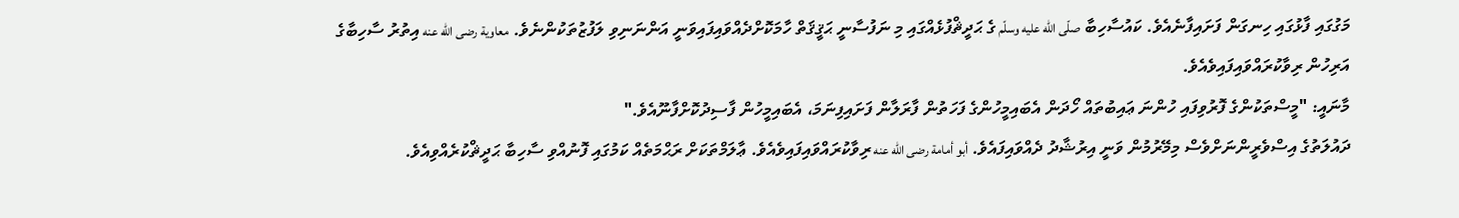މަގުގައި ފާޅުގައި ހިނގަން ފަށައިފާނެއެވެ. ކައުސާހިބާ صلّى اللّه عليه وسلّم ގެ ޙަދީޘްފުޅެއްގައި މި ނަފުސާނީ ޙަޤީޤަތް ހާމަކޮށްދެއްވައިފައިވަނީ އަންނަނިވި ލަފުޒުތަކުންނެވެ. معاوية رضى اللّه عنه އިތުރު ސާހިބާގެ އަރިހުން ރިވާކުރައްވައިފައިވެއެވެ.
މާނައީ: "މީސްތަކުންގެ ފޮރުވިފައި ހުންނަ ޢައިބުތައް ހޯދަން އެބައިމީހުންގެ ފަހަތުން ފާރަލާން ފަށައިފިނަމަ، އެބައިމީހުން ފާސިދުކޮށްފާނޫއެވެ."
ދައުލަތުގެ އިސްވެރީންނަށްވެސް މިމޭރުމުން ވަނީ އިރުޝާދު ދެއްވައިފައެވެ. أبو أمامة رضى اللّه عنه ރިވާކުރައްވައިފައިވެއެވެ. ޢާލަމްތަކަށް ރަޙްމަތެއް ކަމުގައި ފޮނުއްވި ސާހިބާ ޙަދީޘްކުރެއްވިއެވެ.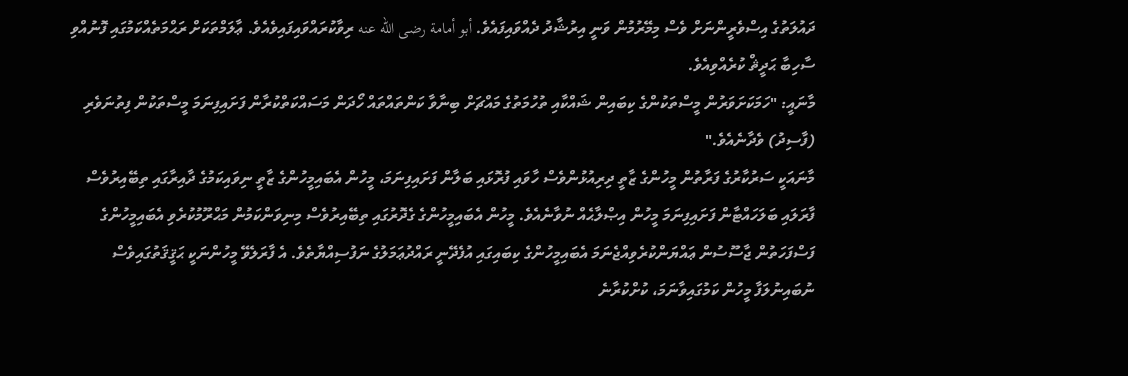ދައުލަތުގެ އިސްވެރީންނަށް ވެސް މިމޭރުމުން ވަނީ އިރުޝާދު ދެއްވައިފައެވެ. أبو أمامة رضى اللّه عنه ރިވާކުރައްވައިފައިވެއެވެ. ޢާލަމްތަކަށް ރަޙްމަތެއްކަމުގައި ފޮނުއްވި ސާހިބާ ޙަދީޘް ކުރެއްވިއެވެ.
މާނައީ: "ހަމަކަށަވަރުން މީސްތަކުންގެ ކިބައިން ޝައްކާއި ތުހުމަތުގެ މައްޗަށް ބިނާވާ ކަންތައްތައް ހޯދަން މަސައްކަތްކުރާން ފަށައިފިނަމަ މީސްތަކުން ފިތުނަވެރި (ފާސިދު) ވެދާނެއެވެ."
މާނައަކީ ސަރުކާރުގެ ފަރާތުން މީހުންގެ ޒާތީ ދިރިއުޅުންވެސް ހާވައި ފުރޮޅައި ބަލާން ފަށައިފިނަމަ، މީހުން އެބައިމީހުންގެ ޒާތީ ނިވައިކަމުގެ ދާއިރާގައި ތިބޭއިރުވެސް ފާރަލައި ބަލަހައްޓާން ފަށައިފިނަމަ މީހުން އިޞްލާޙެއް ނުވާނެއެވެ. މީހުން އެބައިމީހުންގެ ގެދޮރުގައި ތިބޭއިރުވެސް މިނިވަންކަމުން މަޙްރޫމުކުރެވި އެބައިމީހުންގެ ފަސްފަހަތުން ޖާސޫސުން ޢައްޔަންކުރެވިއްޖެނަމަ އެބައިމީހުންގެ ކިބައިގައި އުފެދޭނީ ރައްދުޢަމަލުގެ ނަފުސިއްޔާތެވެ. އެ ފާރަލެވޭ މީހުންނަކީ ޙަޤީޤަތުގައިވެސް ނުބައިނުލަފާ މީހުން ކަމުގައިވާނަމަ، ކުށްކުރާނެ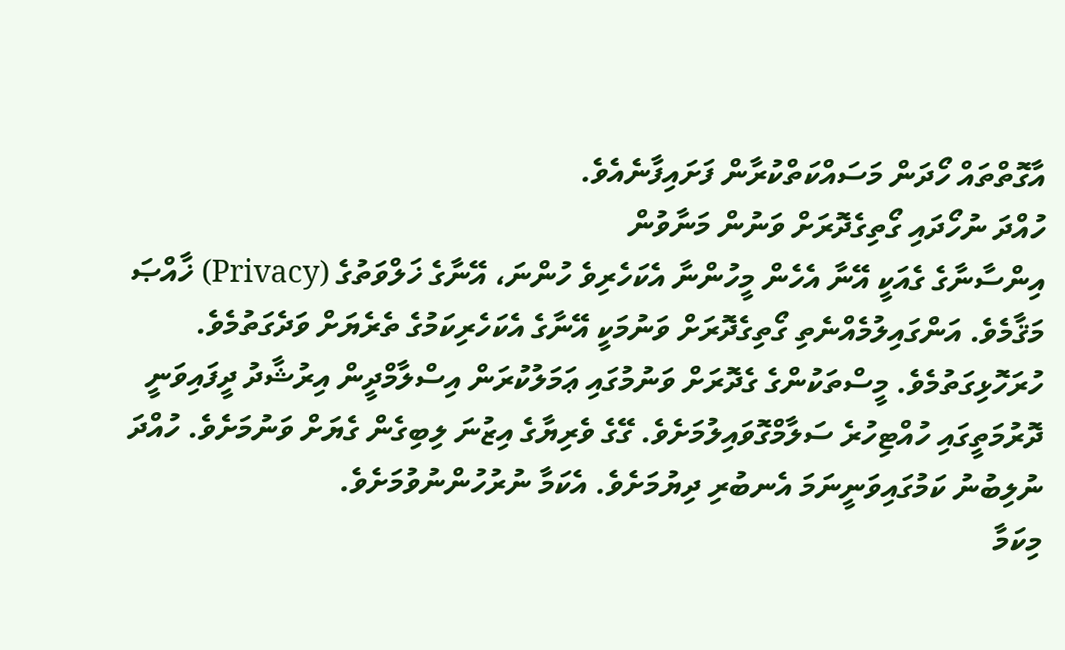އާގޮތްތައް ހޯދަން މަސައްކަތްކުރާން ފަށައިފާނެއެވެ.
ހުއްދަ ނުހޯދައި ގޯތިގެދޮރަށް ވަނުން މަނާވުން
އިންސާނާގެ ގެއަކީ އޭނާ އެހެން މީހުންނާ އެކަހެރިވެ ހުންނަ، އޭނާގެ ޚަލްވަތުގެ (Privacy) ޚާއްޞަ މަޤާމެވެ. އަންގައިލުމެއްނެތި ގޯތިގެދޮރަށް ވަނުމަކީ އޭނާގެ އެކަހެރިކަމުގެ ތެރެޔަށް ވަދެގަތުމެވެ. ހުރަހޮޅިގަތުމެވެ. މީސްތަކުންގެ ގެދޮރަށް ވަނުމުގައި ޢަމަލުކުރަން އިސްލާމްދީން އިރުޝާދު ދީފައިވަނީ ދޮރުމަތީގައި ހުއްޓިހުރެ ސަލާމްގޮވައިލުމަށެވެ. ގޭގެ ވެރިޔާގެ އިޒުނަ ލިބިގެން ގެޔަށް ވަނުމަށެވެ. ހުއްދަ ނުލިބުނު ކަމުގައިވަނީނަމަ އެނބުރި ދިޔުމަށެވެ. އެކަމާ ނުރުހުންނުވުމަށެވެ.
މިކަމާ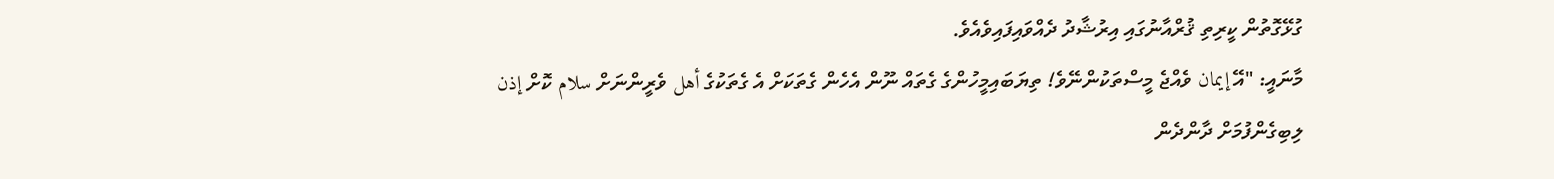ގުޅޭގޮތުން ކީރިތި ޤުރްއާނުގައި އިރުޝާދު ދެއްވައިފައިވެއެވެ.
މާނައީ: "އޭ إيمان ވެއްޖެ މީސްތަކުންނޭވެ! ތިޔަބައިމީހުންގެ ގެތައް ނޫން އެހެން ގެތަކަށް އެ ގެތަކުގެ أهل ވެރީންނަށް سلام ކޮށް إذن ލިބިގެންފުމަށް ދާންދެން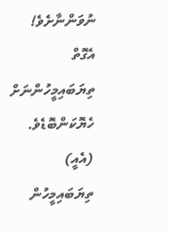ނުވަންނާށެވެ! އެގޮތް ތިޔަބައިމީހުންނަށް ހެޔޮކަންބޮޑެވެ. (އެއީ) ތިޔަބައިމީހުން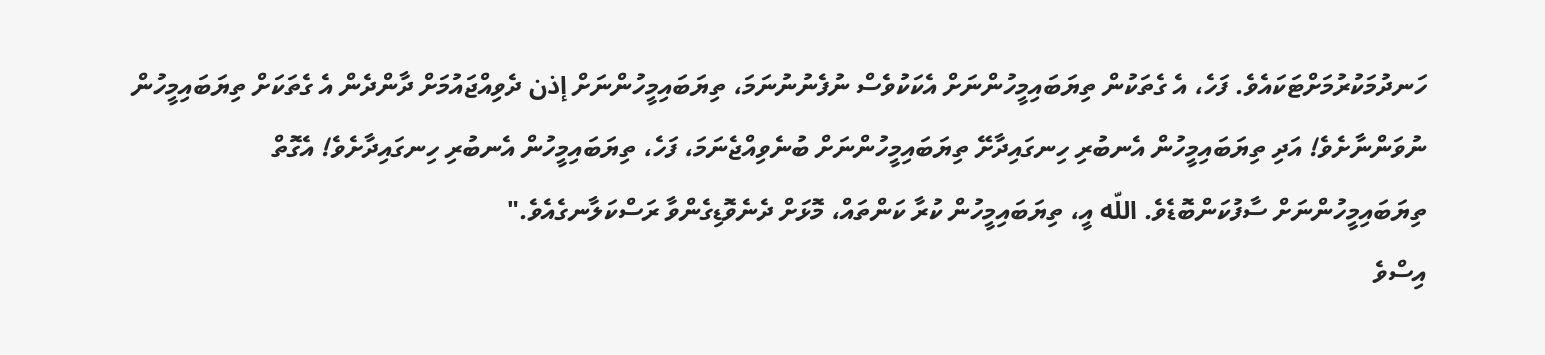ހަނދުމަކުރުމަށްޓަކައެވެ. ފަހެ، އެ ގެތަކުން ތިޔަބައިމީހުންނަށް އެކަކުވެސް ނުފެނުނުނަމަ، ތިޔަބައިމީހުންނަށް إذن ދެވިއްޖައުމަށް ދާންދެން އެ ގެތަކަށް ތިޔަބައިމީހުން ނުވަންނާށެވެ! އަދި ތިޔަބައިމީހުން އެނބުރި ހިނގައިދާށޭ ތިޔަބައިމީހުންނަށް ބުނެވިއްޖެނަމަ، ފަހެ، ތިޔަބައިމީހުން އެނބުރި ހިނގައިދާށެވެ! އެގޮތް ތިޔަބައިމީހުންނަށް ސާފުކަންބޮޑެވެ. اللّه އީ، ތިޔަބައިމީހުން ކުރާ ކަންތައް، މޮޅަށް ދެނެވޮޑިގެންވާ ރަސްކަލާނގެއެވެ."
އިސްވެ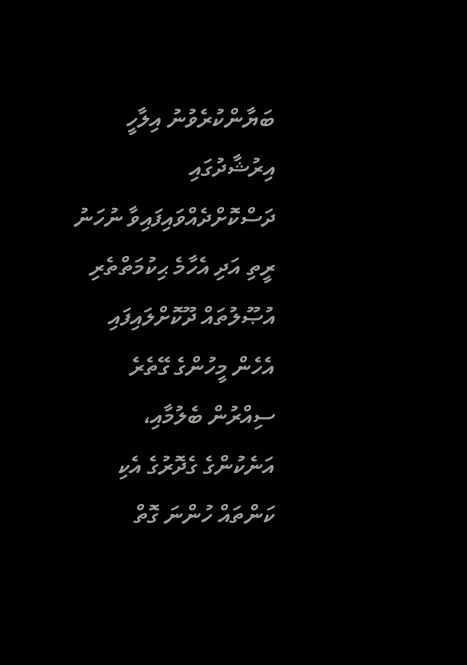ބަޔާންކުރެވުނު އިލާހީ އިރުޝާދުގައި ދަސްކޮށްދެއްވައިފައިވާ ނުހަނު ރީތި އަދި އެހާމެ ޙިކުމަތްތެރި އުޞޫލުތައް ދޫކޮށްލައިފައި އެހެން މީހުންގެ ގޭތެރެ ސިއްރުން ބެލުމާއި، އަނެކުންގެ ގެދޮރުގެ އެކި ކަންތައް ހުންނަ ގޮތް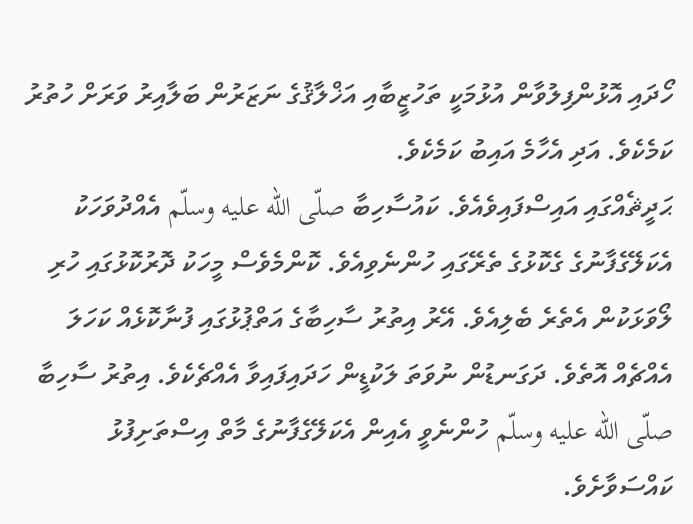ހޯދައި އޮޅުންފިލުވާން އުޅުމަކީ ތަހުޒީބާއި އަޚްލާޤުގެ ނަޒަރުން ބަލާއިރު ވަރަށް ހުތުރު ކަމެކެވެ. އަދި އެހާމެ އައިބު ކަމެކެވެ.
ޙަދީޘެއްގައި އައިސްފައިވެއެވެ. ކައުސާހިބާ صلّى اللّه عليه وسلّم އެއްދުވަހަކު އެކަލޭގެފާނުގެ ގެކޮޅުގެ ތެރޭގައި ހުންނެވިއެވެ. ކޮންމެވެސް މީހަކު ދޮރުކޮޅުގައި ހުރި ލޯވަޅަކުން އެތެރެ ބެލިއެވެ. އޭރު އިތުރު ސާހިބާގެ އަތްޕުޅުގައި ފުނާކޮޅެއް ކަހަލަ އެއްޗެއް އޮތެވެ. ދަގަނޑުން ނުވަތަ ލަކުޑީން ހަދައިފައިވާ އެއްޗެކެވެ. އިތުރު ސާހިބާ صلّى اللّه عليه وسلّم ހުންނެވީ އެއިން އެކަލޭގެފާނުގެ މާތް އިސްތަށިފުޅު ކައްސަވާށެވެ.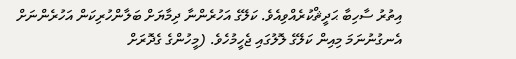އިތުރު ސާހިބާ ޙަދީޘްކުރެއްވިއެވެ. ކަލޭގެ އަހުރެންނާ ދިމާޔަށް ބަލާންހުރިކަން އަހުރެންނަށް އެނގުނުނަމަ މިއިން ކަލޭގެ ލޮލުގައި ޖެހީމުހެވެ. (މީހުންގެ ގެދޮރަށް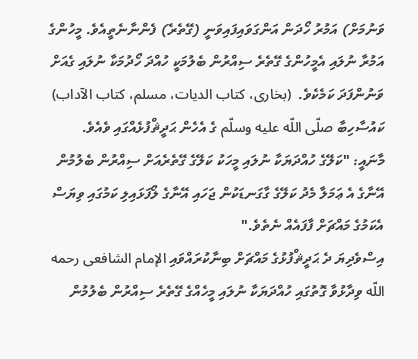ވަނުމަށް) އަމުރު ހޯދަން އަންގަވައިފައިވަނީ (ގޭތެރެ) ފެންނާނެތީއެވެ. މީހުންގެ އަމުރާ ނުލައި އެމީހުންގެ ގޭތެރެ ސިއްރުން ބެލުމަކީ ހުއްދަ ހޯދުމަކާ ނުލައި ގެއަށް ވަނުންފަދަ ކަމެކެވެ.  (بخارى، كتاب الديات، مسلم، كتاب الآداب)
ކައުސާހިބާ صلّى اللّه عليه وسلّم ގެ އެހެން ޙަދީޘްފުޅެއްގައި ވެއެވެ.
މާނައީ: "ކަލޭގެ ހުއްދަޔަކާ ނުލައި މީހަކު ކަލޭގެ ގޭތެރެއަށް ސިއްރުން ބެލުމުން އޭނާގެ އެ ޢަމަލާ މެދު ކަލޭގެ ގާގަނޑަކުން ޖަހައި އޭނާގެ ލޯފަޅައިލި ކަމުގައި ވިޔަސް އެކަމުގެ މައްޗަށް ފާފައެއް ނެތެވެ."
އިސްވެދިޔަ ދެ ޙަދީޘްފުޅުގެ މައްޗަށް ބިނާކުރައްވައި الإمام الشافعى رحمه اللّه ވިދާޅުވާ ގޮތުގައި ހުއްދަޔަކާ ނުލައި މީހެއްގެ ގޭތެރެ ސިއްރުން ބެލުމުން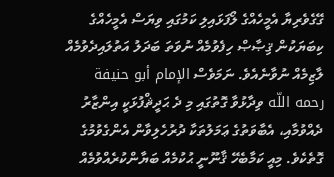ގޭގެވެރިޔާ އެމީހެއްގެ ލޯފަޅައިލި ކަމުގައި ވިޔަސް އެމީހެއްގެ ކިބަޔަކުން ޤިޞާޞް ހިފެވުމެއް ނުވަތަ ބަދަލު އަތުލައިދެވުމެއް ލާޒިމެއް ނުވާނެއެވެ. ނަމަވެސް الإمام أبو حنيفة رحمه اللّه ވިދާޅުވާ ގޮތުގައި މި ދެ ޙަދީޘްފުޅަކީ އިންޒާރު ދެއްވުމާއި، އެބާވަތުގެ ޢަމަލުތަކާ ދުރުހެލިވާން އެންގެވުމުގެ ގޮތެކެވެ. މިއީ ކަމާބެހޭ ޤާނޫނީ ޙުކުމެއް ބަޔާންކުރެއްވުމެއް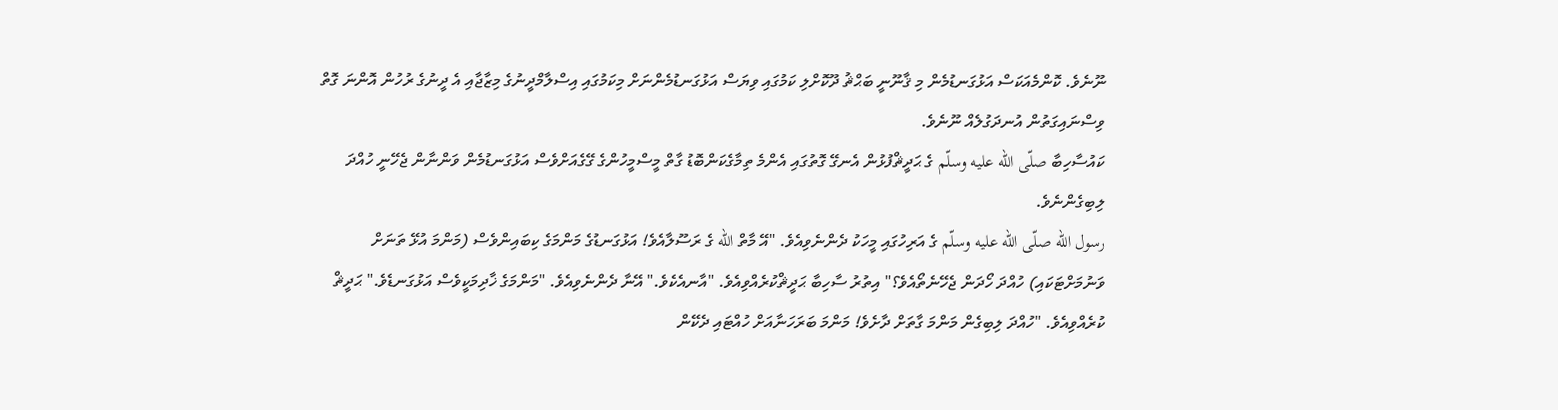ނޫނެވެ. ކޮންމެއަކަސް އަޅުގަނޑުމެން މި ޤާނޫނީ ބަޙްޘު ދޫކޮށްލި ކަމުގައި ވިޔަސް އަޅުގަނޑުމެންނަށް މިކަމުގައި އިސްލާމްދީނުގެ މިޒާޖާއި އެ ދީނުގެ ރުހުން އޮންނަ ގޮތް ވިސްނައިގަތުން އުނދަގުލެއް ނޫނެވެ.
ކައުސާހިބާ صلّى اللّه عليه وسلّم ގެ ޙަދީޘްފުޅުން އެނގޭ ގޮތުގައި އެންމެ ތިމާގެކަންބޮޑު ގާތް މީސްމީހުންގެ ގޭގެއަށްވެސް އަޅުގަނޑުމެން ވަންނާން ޖެހޭނީ ހުއްދަ ލިބިގެންނެވެ.
رسول اللّه صلّى اللّه عليه وسلّم ގެ އަރިހުގައި މީހަކު ދެންނެވިއެވެ. "އޭ މާތް اللّه ގެ ރަސޫލާއެވެ! އަޅުގަނޑުގެ މަންމަގެ ކިބައިންވެސް (މަންމަ އުޅޭ ތަނަށް ވަނުމަށްޓަކައި) ހުއްދަ ހޯދަން ޖެހޭނެތޯއެވެ؟" އިތުރު ސާހިބާ ޙަދީޘްކުރެއްވިއެވެ. "އާނއެކެވެ." އޭނާ ދެންނެވިއެވެ. "މަންމަގެ ޚާދިމަކީވެސް އަޅުގަނޑެވެ." ޙަދީޘް ކުރެއްވިއެވެ. "ހުއްދަ ލިބިގެން މަންމަ ގާތަށް ދާށެވެ! މަންމަ ބަރަހަނާއަށް ހުއްޓައި ދެކޭން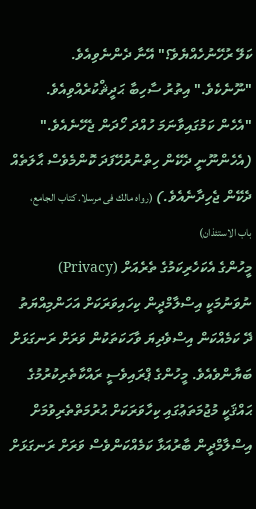ކަލޭ ރުހޭނުހެއްޔެވެ؟" އޭނާ ދެންނެވިއެވެ. "ނޫނެކެވެ." އިތުރު ސާހިބާ ޙަދީޘްކުރެއްވިއެވެ. "އެހެން ކަމުގައިވާނަމަ ހުއްދަ ހޯދަން ޖެހޭނެއެވެ." (އެހެންނޫނީ ދެކޭން ހިތްނުރުހޭފަދަ ކޮންމެވެސް ޙާލަތެއް ދެކޭން ޖެހިދާނެއެވެ.) (رواه مالك فى مرسلا. كتاب الجامع، باب الاستئذان)
މީހުންގެ އެކަހެރިކަމުގެ ތެރެއަށް (Privacy) ނުވަނުމަކީ އިސްލާމްދީން ކިހައިވަރަކަށް އަހަންމިއްޔަތު ދޭ ކަމެއްކަން އިސްވެދިޔަ ވާހަކަތަކުން ވަރަށް ރަނގަޅަށް ބަޔާންވެއެވެ. މީހުންގެ ޕްރައިވެސީ ރައްކާތެރިކުރުމުގެ ޙައްޤަކީ މުޖުމަތަޢުގައި ކިހާވަރަކަށް ޙުރުމަތްތެރިވުމަށް އިސްލާމްދީން ބާރުއަޅާ ކަމެއްކަންވެސް ވަރަށް ރަނގަޅަށް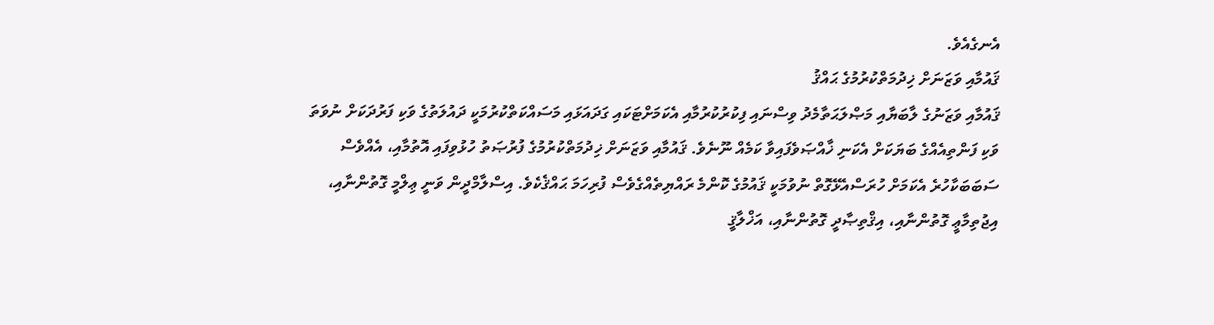އެނގެއެވެ.
ޤައުމާއި ވަޒަނަށް ޚިދުމަތްކުރުމުގެ ޙައްޤު
ޤައުމާއި ވަޒަނުގެ ލާބަޔާއި މަޞްލަޙަތާމެދު ވިސްނައި ފިކުރުކުރުމާއި އެކަމަށްޓަކައި ގަދައަޅައި މަސައްކަތްކުރުމަކީ ދައުލަތުގެ ވަކި ފަރުދަކަށް ނުވަތަ ވަކި ފަންތިއެއްގެ ބަޔަކަށް އެކަނި ޚާއްޞަވެފައިވާ ކަމެއް ނޫނެވެ. ޤައުމާއި ވަޒަނަށް ޚިދުމަތްކުރުމުގެ ފުރުޞަތު ހުޅުވިފައި އޮތުމާއި، އެއްވެސް ސަބަބަކާހުރެ އެކަމަށް ހުރަސްއެޅޭގޮތް ނުވުމަކީ ޤައުމުގެ ކޮންމެ ރައްޔިތެއްގެވެސް ފުރިހަމަ ޙައްޤެކެވެ. އިސްލާމްދީން ވަނީ ޢިލްމީ ގޮތުންނާއި، އިޖުތިމާޢީ ގޮތުންނާއި، އިޤްތިޞާދީ ގޮތުންނާއި، އަޚްލާޤީ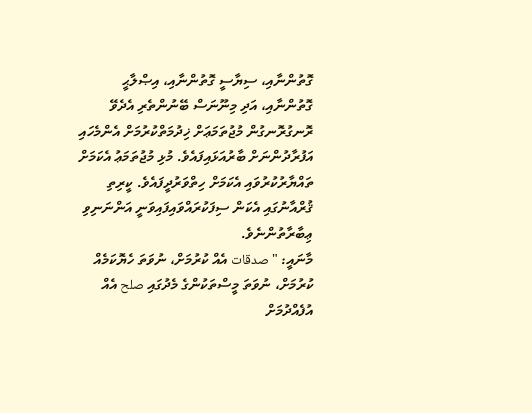ގޮތުންނާއި، ސިޔާސީ ގޮތުންނާއި، އިޞްލާޙީ ގޮތުންނާއި، އަދި މިނޫނަސް ބޭނުންތެރި އެދެވޭ ރޮނގުރޮނގުން މުޖުތަމަޢަށް ޚިދުމަތްކުރުމަށް އެންމެހައި އަފުރާދުންނަށް ބާރުއަޅައިފައެވެ. މުޅި މުޖުތަމަޢު އެކަމަށް ތައްޔާރުކުރުވައި އެކަމަށް ހިތްވަރުދީފައެވެ. ކީރިތި ޤުރްއާނުގައި އެކަން ސިފަކުރައްވައިފައިވަނީ އަންނަނިވި ޢިބާރާތުންނެވެ.
މާނައީ: "صدقات އެއް ކުރުމަށް، ނުވަތަ ހެޔޮކަމެއް ކުރުމަށް، ނުވަތަ މީސްތަކުންގެ މެދުގައި صلح އެއް އުފެއްދުމަށް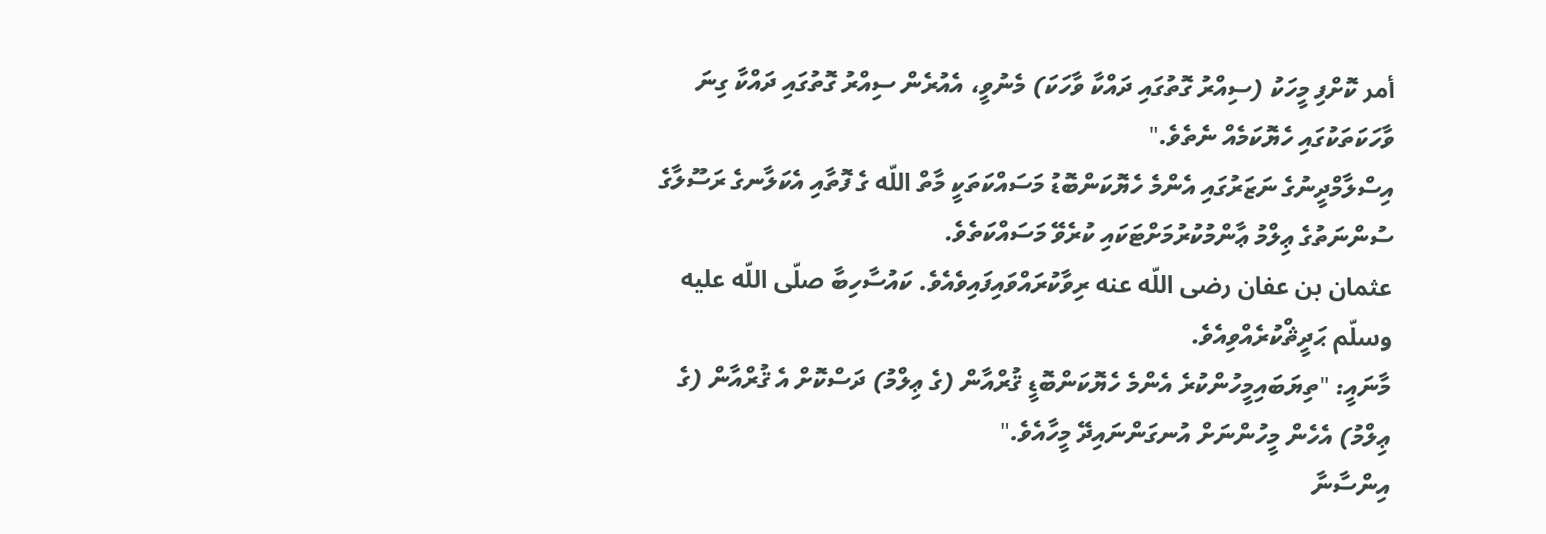أمر ކޮށްފި މީހަކު (ސިއްރު ގޮތުގައި ދައްކާ ވާހަކަ) މެނުވީ، އެއުރެން ސިއްރު ގޮތުގައި ދައްކާ ގިނަ ވާހަކަތަކުގައި ހެޔޮކަމެއް ނެތެވެ."
އިސްލާމްދީނުގެ ނަޒަރުގައި އެންމެ ހެޔޮކަންބޮޑު މަސައްކަތަކީ މާތް اللّه ގެ ފޮތާއި އެކަލާނގެ ރަސޫލާގެ ސުންނަތުގެ ޢިލްމު ޢާންމުކުރުމަށްޓަކައި ކުރެވޭ މަސައްކަތެވެ.
عثمان بن عفان رضى اللّه عنه ރިވާކުރައްވައިފައިވެއެވެ. ކައުސާހިބާ صلّى اللّه عليه وسلّم ޙަދީޘްކުރެއްވިއެވެ.
މާނައީ: "ތިޔަބައިމީހުންކުރެ އެންމެ ހެޔޮކަންބޮޑީ ޤުރްއާން (ގެ ޢިލްމު) ދަސްކޮށް އެ ޤުރްއާން (ގެ ޢިލްމު) އެހެން މީހުންނަށް އުނގަންނައިދޭ މީހާއެވެ."
އިންސާނާ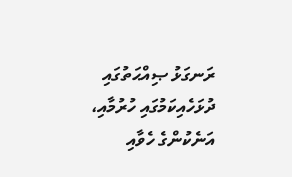ރަނގަޅު ޞިއްޙަތުގައި ދުޅަހެއިކަމުގައި ހުރުމާއި، އަނެކުންގެ ހެވާއި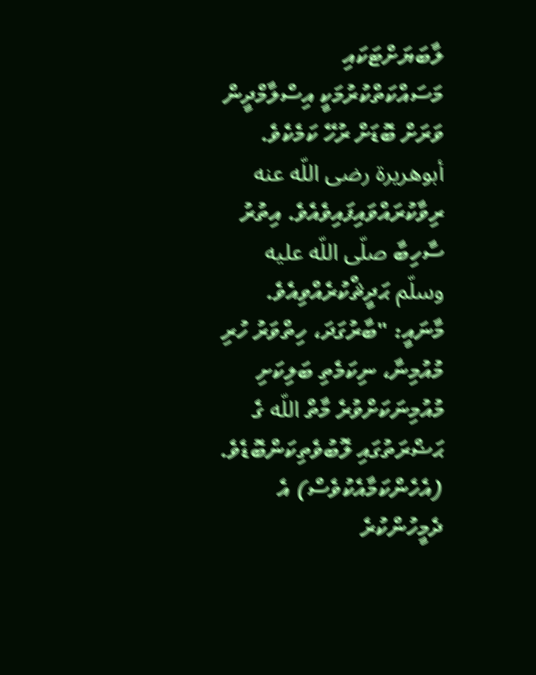ލާބަޔަށްޓަކައި މަސައްކަތްކުރުމަކީ އިސްލާމްދީން ވަރަށް ބޮޑަށް ރުހޭ ކަމެކެވެ. أبوهريرة رضى اللّه عنه ރިވާކުރައްވައިފައިވެއެވެ. އިތުރު ސާހިބާ صلّى اللّه عليه وسلّم ޙަދީޘްކުރެއްވިއެވެ.
މާނައީ: "ބާރުގަދަ، ހިތްވަރު ހުރި މުއުމިނާ، ނިކަމެތި ބަލިކަށި މުއުމިނަކަށްވުރެ މާތް اللّه ގެ ޙަޟްރަތުގައި ލޮބުވެތިކަންބޮޑެވެ. (އެހެންކަމާއެކުވެސް) އެ ދެމީހުންކުރެ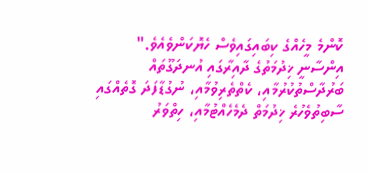ކޮންމެ މީހެއްގެ ކިބައިގައިވެސް ހެޔޮކަންވެއެވެ."
އިންސާނީ ޚިދުމަތުގެ ދާއިރާގައި އުނދަގޫތައް ބަރުދާސްތުކުރުމާއި، ކެތްތެރިވުމާއި، ނުގުޑާފަދަ ގޮތެއްގައި ސާބިތުވެހުރެ ޚިދުމަތް ދެމެހެއްޓުމާއި، ހިތްވަރު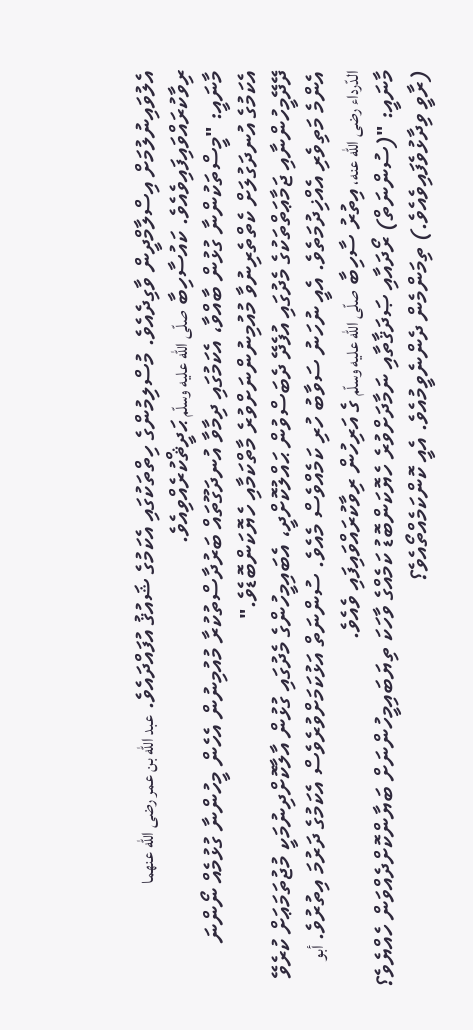އެލުވައިނުލުމަށް އިސްލާމްދީން ވާގިދެއެވެ. މުސްލިމުންގެ ހިތްތަކުގައި އެކަމުގެ ޝައުޤު އުފައްދައެވެ. عبد اللّه بن عمر رضى اللّه عنهما ރިވާކުރައްވައިފައިވެއެވެ. ކައުސާހިބާ صلّى اللّه عليه وسلّم ޙަދީޘްކުރެއްވިއެވެ.
މާނައީ: "މީސްތަކުންނާ ގުޅުން ބާއްވާ، އެކަމުގައި ދިމާވާ އުނދަގޫތައް ބަރުދާސްތުކުރާ މުއުމިނުން އެހެން މީހުންނާ ގުޅުމެއް ނޯންނަ އެކަމުގެ އުނދަގުލަށް ކެތްތެރިނުވާ މުއުމިނުންނަށްވުރެ މާތްކަމާއި ހެޔޮކަންބޮޑެވެ."
ދޭދޭމީހުންނާއި ޖަމާޢަތްތަކުގެ މެދުގައި އުފެދޭ ދެބަސްވުން ޙައްލުކޮށްދީ، އެބައިމީހުންގެ މެދުގައި ގުޅުން އާލާކޮށްދިނުމަކީ މުޖުތަމަޢަށް ކުރެވޭ އެންމެ މަތިވެރި އެއްޚިދުމަތެވެ. އެއީ ނުހަނު ސަވާބު ހުރި ކަމެއްވެސް މެއެވެ. ސުންނަތް އަޅުކަމަށްވުރެވެސް އެކަމުގެ ދަރުމަ އިތުރުވެ. أبو الدّرداء رضى اللّه عنه، އިތުރު ސާހިބާ صلّى اللّه عليه وسلّم ގެ އަރިހުން ރިވާކުރައްވައިފައި ވެއެވެ.
މާނައީ: "(ސުންނަތް) ރޯދައާއި ޞަދަޤާތާއި ނަމާދަށްވުރެ ހެޔޮކަންބޮޑު ކަމެއްގެ ވާހަކަ ތިޔަބައިމީހުންނަށް ބަޔާންކޮށްދެއްވަން ހެއްޔެވެ؟ (ރާވީ ވިދާޅުވެފައިވެއެވެ.) ތިމަންމެން ދެންނެވީމުއެވެ. އެއީ ކޮންކަމެއްތޯއެވެ؟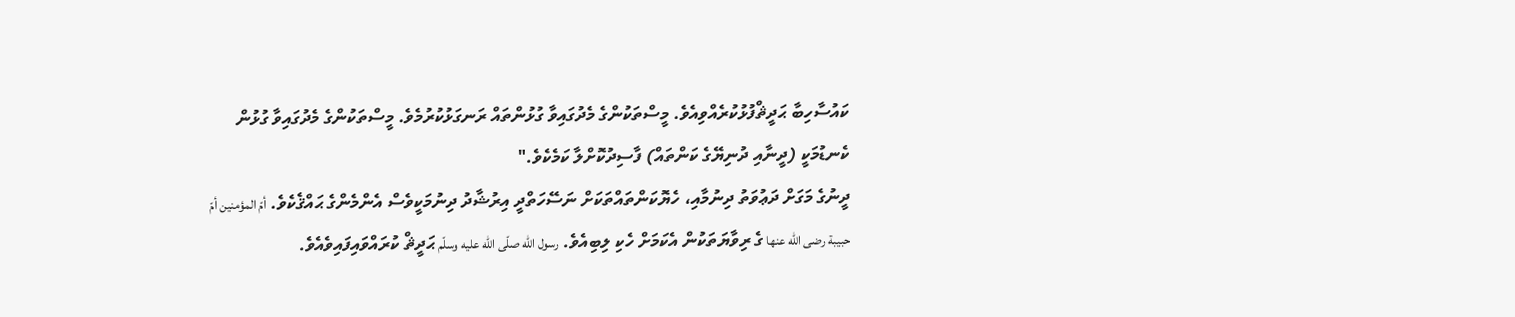ކައުސާހިބާ ޙަދީޘްފުޅުކުރެއްވިއެވެ. މީސްތަކުންގެ މެދުގައިވާ ގުޅުންތައް ރަނގަޅުކުރުމެވެ. މީސްތަކުންގެ މެދުގައިވާ ގުޅުން ކެނޑުމަކީ (ދީނާއި ދުނިޔޭގެ ކަންތައް) ފާސިދުކޮށްލާ ކަމެކެވެ."
ދީނުގެ މަގަށް ދަޢުވަތު ދިނުމާއި، ހެޔޮކަންތައްތަކަށް ނަސޭހަތްދީ އިރުޝާދު ދިނުމަކީވެސް އެންމެންގެ ޙައްޤެކެވެ. أمّ المؤمنين أمّ حبيبة رضى اللّه عنها ގެ ރިވާޔަތަކުން އެކަމަށް ހެކި ލިބިއެވެ. رسول اللّه صلّى اللّه عليه وسلّم ޙަދީޘް ކުރައްވައިފައިވެއެވެ.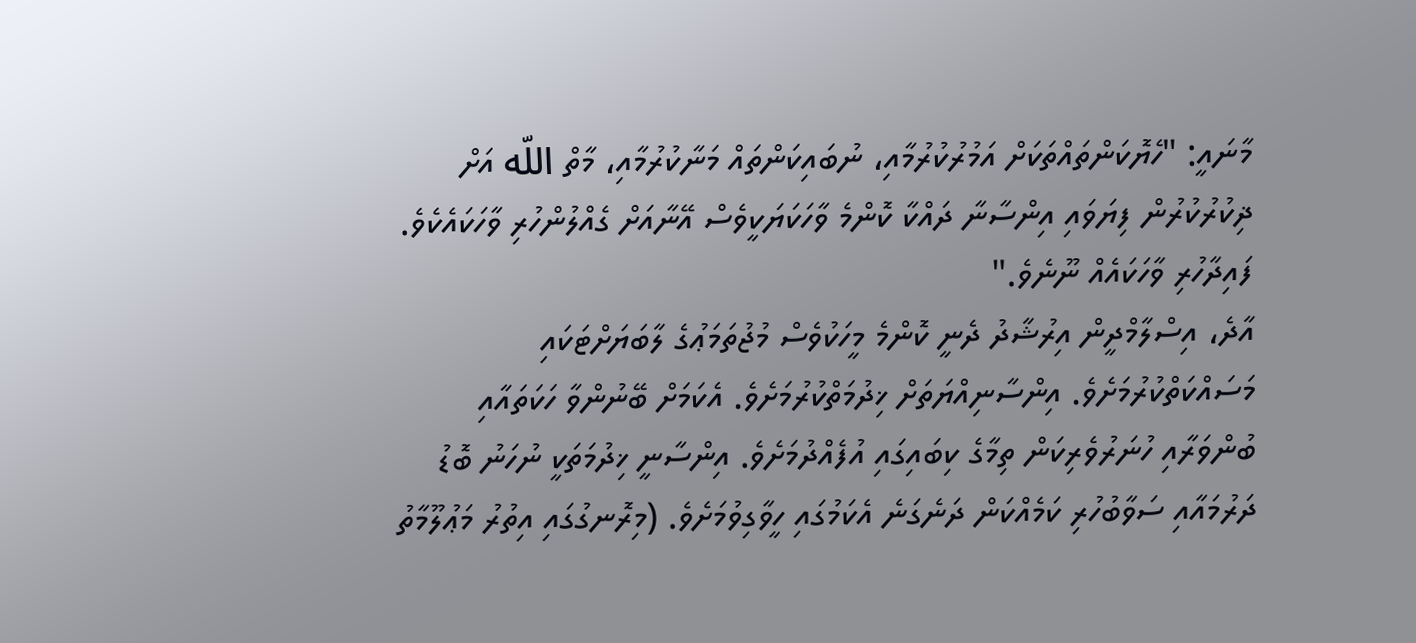މާނައީ: "ހެޔޮކަންތައްތަކަށް އަމުރުކުރުމާއި، ނުބައިކަންތައް މަނާކުރުމާއި، މާތް اللّه އަށް ޛިކުރުކުރުން ފިޔަވައި އިންސާނާ ދައްކާ ކޮންމެ ވާހަކަޔަކީވެސް އޭނާއަށް ގެއްލުންހުރި ވާހަކައެކެވެ. ފައިދާހުރި ވާހަކައެއް ނޫނެވެ."
އާދެ، އިސްލާމްދީން އިރުޝާދު ދެނީ ކޮންމެ މީހަކުވެސް މުޖުތަމަޢުގެ ލާބަޔަށްޓަކައި މަސައްކަތްކުރުމަށެވެ. އިންސާނިއްޔަތަށް ޚިދުމަތްކުރުމަށެވެ. އެކަމަށް ބޭނުންވާ ހަކަތައާއި ބުންވަރާއި ހުނަރުވެރިކަން ތިމާގެ ކިބައިގައި އުފެއްދުމަށެވެ. އިންސާނީ ޚިދުމަތަކީ ނުހަނު ބޮޑު ދަރުމައާއި ސަވާބުހުރި ކަމެއްކަން ދަނެގަނެ އެކަމުގައި ހީވާގިވުމަށެވެ. (މިރޮނގުގައި އިތުރު މަޢުލޫމާތު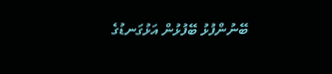ބޭނުންފުޅު ބޭފުޅުން އަޅުގަނޑުގެ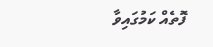ފޮތެއް ކަމުގައިވާ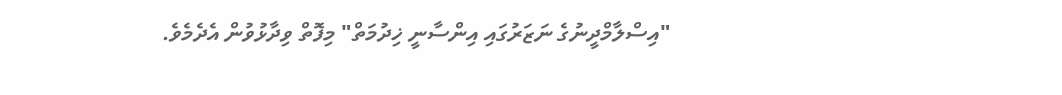"އިސްލާމްދީނުގެ ނަޒަރުގައި އިންސާނީ ޚިދުމަތް" މިފޮތް ވިދާޅުވުން އެދެމެވެ.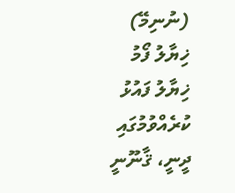(ނުނިމޭ)
ޚިޔާލު ފޯމު
ޚިޔާލު ފައުޅު ކުރެއްވުމުގައި ދީނީ، ޤާނޫނީ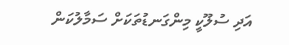އަދި ސުލޫކީ މިންގަނޑުތަކަށް ސަމާލުކަން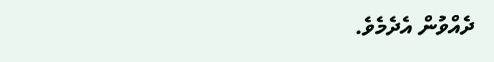ދެއްވުން އެދެމެވެ.